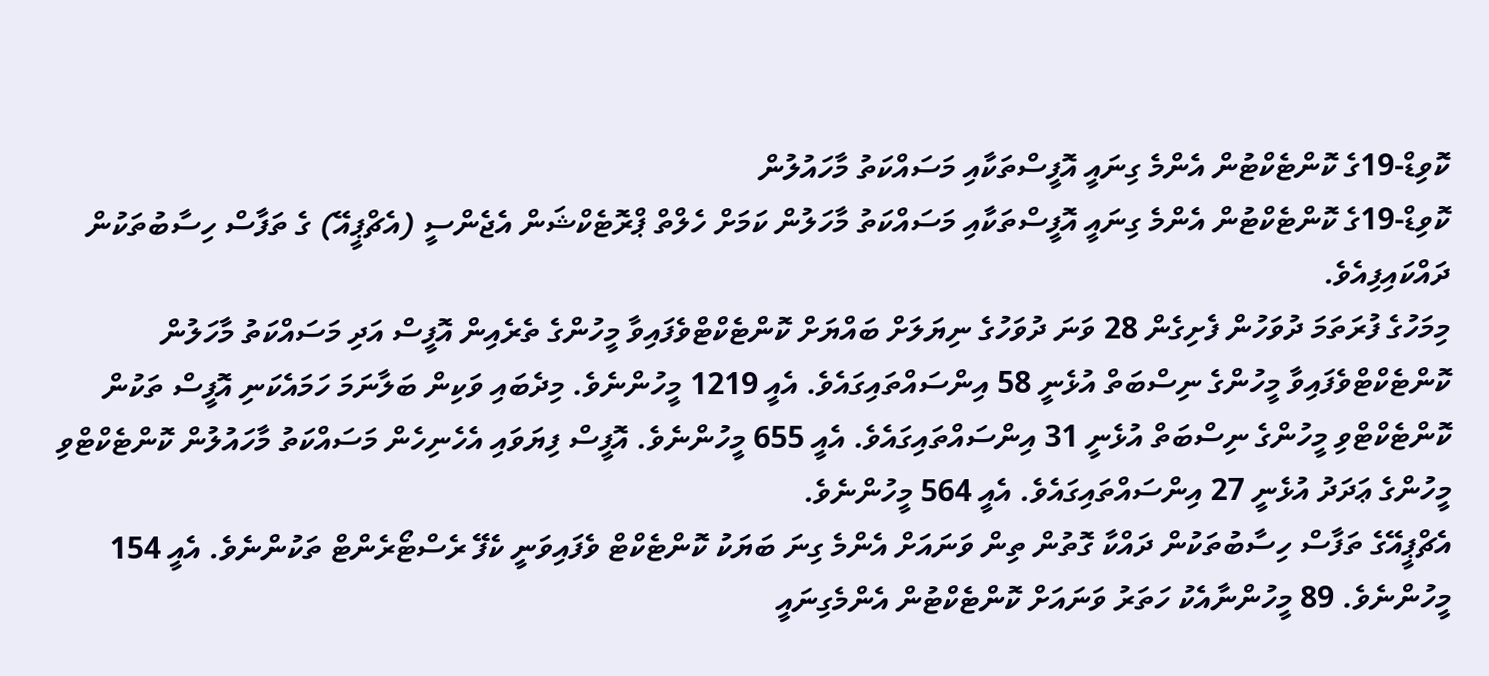ކޮވިޑް-19ގެ ކޮންޓެކްޓުން އެންމެ ގިނައީ އޮފީސްތަކާއި މަސައްކަތު މާހައުލުން
ކޮވިޑް-19ގެ ކޮންޓެކްޓުން އެންމެ ގިނައީ އޮފީސްތަކާއި މަސައްކަތު މާހަލުން ކަމަށް ހެލްތް ޕްރޮޓެކްޝަން އެޖެންސީ (އެޗްޕީއޭ) ގެ ތަފާސް ހިސާބުތަކުން ދައްކައިފިއެވެ.
މިމަހުގެ ފުރަތަމަ ދުވަހުން ފެށިގެން 28 ވަނަ ދުވަހުގެ ނިޔަލަށް ބައްޔަށް ކޮންޓެކްޓްވެފައިވާ މީހުންގެ ތެރެއިން އޮފީސް އަދި މަސައްކަތު މާހަލުން ކޮންޓެކްޓްވެފައިވާ މީހުންގެ ނިސްބަތް އުޅެނީ 58 އިންސައްތައިގައެވެ. އެއީ 1219 މީހުންނެވެ. މިދެބައި ވަކިން ބަލާނަމަ ހަމައެކަނި އޮފީސް ތަކުން ކޮންޓެކްޓްވި މީހުންގެ ނިސްބަތް އުޅެނީ 31 އިންސައްތައިގައެވެ. އެއީ 655 މީހުންނެވެ. އޮފީސް ފިޔަވައި އެހެނިހެން މަސައްކަތު މާހައުލުން ކޮންޓެކްޓްވި މީހުންގެ ޢަދަދު އުޅެނީ 27 އިންސައްތައިގައެވެ. އެއީ 564 މީހުންނެވެ.
އެޗްޕީއޭގެ ތަފާސް ހިސާބުތަކުން ދައްކާ ގޮތުން ތިން ވަނައަށް އެންމެ ގިނަ ބަޔަކު ކޮންޓެކްޓް ވެފައިވަނީ ކެފޭ ރެސްޓޯރެންޓް ތަކުންނެވެ. އެއީ 154 މީހުންނެވެ. 89 މީހުންނާއެކު ހަތަރު ވަނައަށް ކޮންޓެކްޓުން އެންމެގިނައީ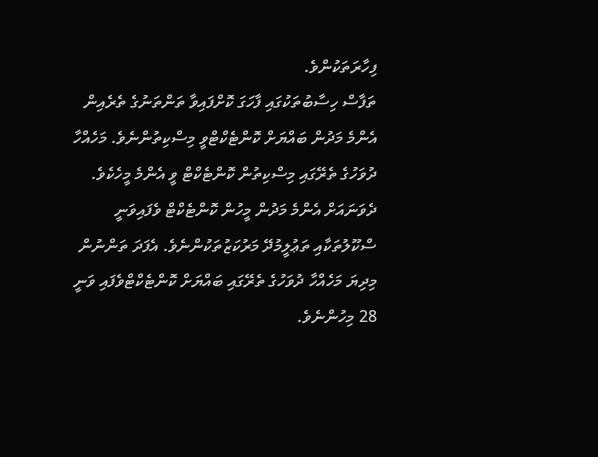ފިހާރަތަކުންވެ.
ތަފާސް ހިސާބުތަކުގައި ފާހަގަ ކޮށްފައިވާ ތަންތަނުގެ ތެރެއިން އެންމެ މަދުން ބައްޔަށް ކޮންޓެކްޓްވީ މިސްކިތުންނެވެ. މަހެއްހާ ދުވަހުގެ ތެރޭގައި މިސްކިތުން ކޮންޓެކްޓް ވީ އެންމެ މީހެކެވެ. ދެވަނައަށް އެންމެ މަދުން މީހުން ކޮންޓެކްޓް ވެފައިވަނީ ސްކޫލުތަކާއި ތަޢުލީމުދޭ މަރުކަޒުތަކުންނެވެ. އެފަދަ ތަންނުން މިދިޔަ މަހެއްހާ ދުވަހުގެ ތެރޭގައި ބައްޔަށް ކޮންޓެކްޓްވެފައި ވަނީ 28 މިހުންނެވެ.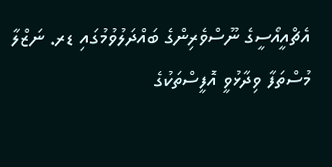އެޗްއީއޯސީގެ ނޫސްވެރިންގެ ބައްދަލުވުމުގައި ޑރ. ނަޒްލާ މުސްތަފާ ވިދާޅުވީ އޮފީސްތަކުގެ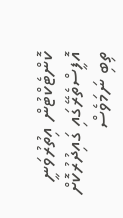ކޮންޓެކްޓުން އިތުރުވަނީ އޮފީސްތެރޭގައި ގައިދުރުކޮށް ތިބި ނަމަވެސް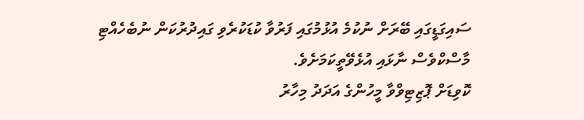ސައިގަޑީގައި ބޭރަށް ނުކުމެ އުޅުމުގައި ފަރުވާ ކުޑަކުރެވި ގައިދުރުކަން ނުބެހެއްޓި މާސްކްވެސް ނާޅައި އުޅެވޭތީކަމަށެވެ.
ކޮވިޑަށް ޕޮޒިޓިވްވާ މީހުންގެ އަދަދު މިހާރު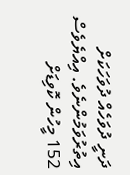ދަނީ ދުވަހެއް ދުވަހަކަށް އިތުރުވަމުންނެވެ. އިއްޔެވެސް 152 މީހުން ކޮވިޑަށް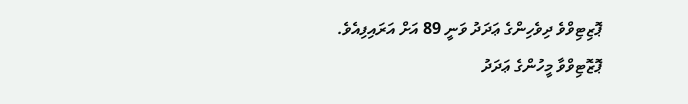ޕޮޒިޓިވްވެ ދިވެހިންގެ ޢަދަދު ވަނީ 89 އަށް އަރައިފިއެވެ.
ޕޮޒޮޓިވްވާ މީހުންގެ ޢަދަދު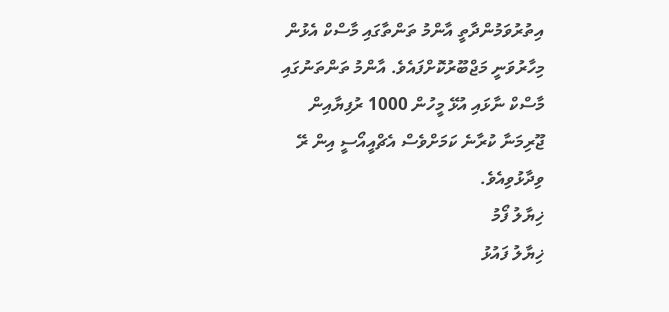އިތުރުވަމުންދާތީ އާންމު ތަންތާގައި މާސްކް އެޅުން މިހާރުވަނީ މަޖްބޫރުކޮށްފައެވެ. އާންމު ތަންތަނުގައި މާސްކް ނާޅައި އުޅޭ މީހުން 1000 ރުފިޔާއިން ޖޫރިމަނާ ކުރާނެ ކަމަށްވެސް އެޗްއީއޯސީ އިން ރޭ ވިދާޅުވިއެވެ.
ޚިޔާލު ފޯމު
ޚިޔާލު ފައުޅު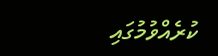ކުރެއްވުމުގައި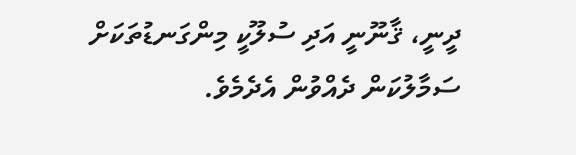ދީނީ، ޤާނޫނީ އަދި ސުލޫކީ މިންގަނޑުތަކަށް ސަމާލުކަން ދެއްވުން އެދެމެވެ.